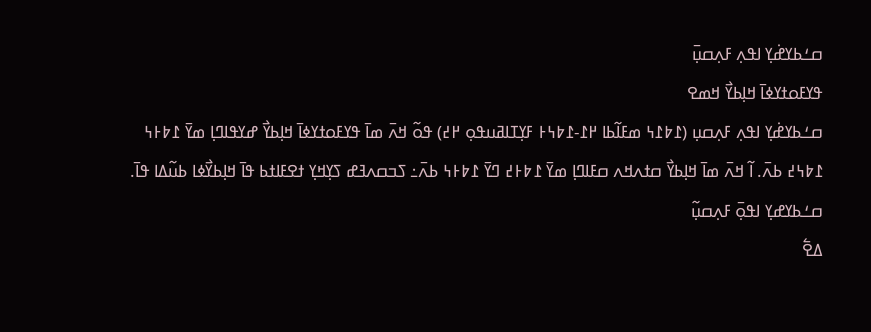ߛߑߕߌߝ߭ߌ߲ ߊߟߍ߲ ߓߍ߲ߛߎ߲߫
ߟߌߓߋߙߌߦߊ߫ ߞߊ߲ߕߌ߯ ߞߘߐ
ߛߑߕߌߝ߭ߌ߲ ߊߟߍ߲ ߓߍ߲ߛߎ߲ (߁߈߁߆ ߘߓߊ߬ߕߊ ߂߁-߁߈߆߅ ߓߌ߲ߠߊߥߎߟߋ߲ ߂߄) ߟߋ߬ ߞߍ߫ ߘߊ߫ ߟߌߓߋߙߌߦߊ߫ ߞߊ߲ߕߌ߯ ߝߌߟߊߣߊ߲ ߘߌ߫ ߁߈߅߆ ߁߈߆߄ ߕߍ߫. ߊ߬ ߞߍ߫ ߘߊ߫ ߞߊ߲ߕߌ߯ ߛߙߍߞߍ ߛߓߊߣߊ߲ ߘߌ߫ ߁߈߅߄ ߣߌ߫ ߁߈߅߆ ߕߍ߫߸ ߖߏߛߍߔߝ ߖߌ߲ߞߌ߲ ߙߐߓߊߙߕ ߟߊ߫ ߞߊ߲ߕߌ߯ߦߊ ߕߎ߬ߡߊ ߟߊ߫.
ߛߑߕߌߝߌ߲ ߊߟߋ߲߫ ߓߍ߲ߛߎ߲߬
ߡߐ߱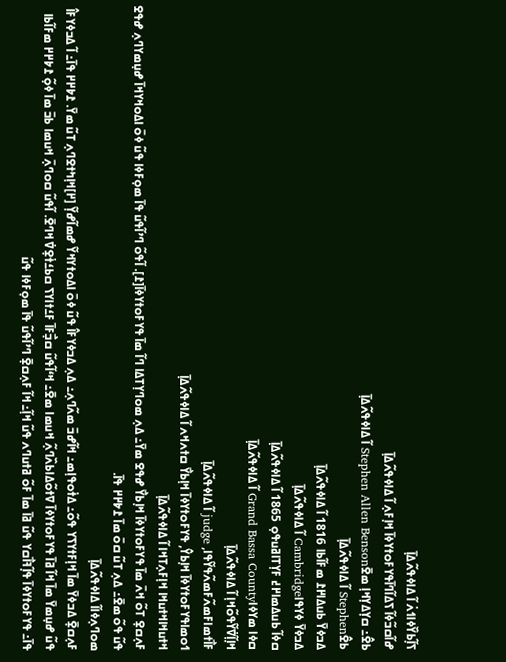ߖߊ߲߬ߕߌ߰ߦߊߗߍ߭ ߊ߬ ߡߊߦߟߍ߬ߡߊ߲߫
ߝߊ߬ߛߏ߬ߦߊ߬ ߖߡߊ߬ߣߊ߫ߟߌߓߋߙߌߦߊ߫ ߞߊ߲ߓߍ߲ ߊ߬ ߡߊߦߟߍ߬ߡߊ߲߫
ߕߐ߮߸ ߛߌ߲ߡߌ߲ߞߊ߲ ߘߐ߫Stephen Allen Benson ߊ߬ ߡߊߦߟߍ߬ߡߊ߲߫
ߕߐ߮Stephen ߊ߬ ߡߊߦߟߍ߬ߡߊ߲߫
ߡߏߦߌ߫ ߕߎߡߊ߂߁ ߘߓߊ߬ߕߊ 1816 ߊ߬ ߡߊߦߟߍ߬ߡߊ߲߫
ߡߏߦߌ߫ ߦߌߟߊCambridge ߊ߬ ߡߊߦߟߍ߬ߡߊ߲߫
ߛߦߊ߬ ߕߎߡߘߊ߂߄ ߓߌ߲ߠߊߥߎߟߋ߲ 1865 ߊ߬ ߡߊߦߟߍ߬ߡߊ߲߫
ߛߦߊ ߘߌߦߊGrand Bassa County ߊ߬ ߡߊߦߟߍ߬ߡߊ߲߫
ߞߊ߲ߊ߲߬ߜ߭ߌ߬ߟߋ߬ߞߊ߲ ߊ߬ ߡߊߦߟߍ߬ߡߊ߲߫
ߓߊ߯ߙߘߊߓߘߍ߬ߓߘߍ߬ߟߌ߬ߟߊ, judge ߊ߬ ߡߊߦߟߍ߬ߡߊ߲߫
ߗߋߘߊߟߌߓߋߙߌߦߊ߫ ߞߊ߲ߕߌ߮, ߟߌߓߋߙߌߦߊ߫ ߞߊ߲ߕߌ߯ ߛߙߍߞߍ ߊ߬ ߡߊߦߟߍ߬ߡߊ߲߫
ߞߙߎߞߊߞߙߎߞߊ ߞߊ߲ߓߍ߲ߠߞߊ ߊ߬ ߡߊߦߟߍ߬ߡߊ߲߫
ߓߍ߲ߛߐ߲ ߠߋ߬ ߞߍ߫ ߘߊ߫ ߟߌߓߋߙߌߦߊ߫ ߞߊ߲ߕߌ߯ ߝߟߐ ߘߌ߫߸ ߡߍ߲ ߘߋߣߌ߲ߠߡߊ ߣߊ߬ ߘߊ߫ ߟߌߓߋߙߌߦߊ߫[߁]. ߊ߬ߟߋ߬ ߣߴߊ߬ߟߎ߬ ߟߊ߫ ߘߋ߲ߓߦߊ ߟߎ߬ ߦߋ߫ ߊߡߋߞߌߞߊ߫ ߝߎ߲ߘߌߣߍ߲ ߝߟߐ ߟߎ߬ ߟߋ߬ ߘߐ߫߸ ߡߍ߲ ߠߎ߬ ߛߋ߫ ߘߊ߫ ߁߈߂߂ ߟߊ߫.
ߘߋߣߍ߲ߦߊߊ߬ ߡߊߦߟߍ߬ߡߊ߲߫
ߓߍ߲ߛߐ߲߫ ߡߏߦߌ߫ ߘߊ߫ ߞߊ߲ߓߙߌߖߌ ߟߋ߬߸ ߡߙ߭ߋߟߊ߲ߘ߸ ߞߊ߬ߝߏ߫ ߘߍ߬ߣߍ߲߸ ߡߍ߲ ߡߏߦߌߓߊ߮ ߟߎ߬ ߦߋ߫ ߊߡߋߙߌߞߌ߬ ߝߘߊ߬ߝߌ߲߬ [߂]ߞߊ߲ߤߙߐߣߍ߲ ߠߎ߬ ߘߌ߫. ߁߈߂߂ ߟߊ߫߸ ߊ߬ ߡߏߦߌߓߊ߮ ߟߎ߬ ߝߎ߲ߘߌ߫ ߘߊ߫ ߞߊ߬ ߥߊ߫ ߟߌߓߋߙߌߦߊ߫ ߜߙߋ߬ߡߊߕߍ߰ߣߍ߲߬ ߞߎߘߊ ߘߐ߫߸ ߞߵߊ߬ߟߎ߬ ߛߏ߲߯ߓߊ߫ ߓߑߙߊߌߖ ߛߕߑߙ߭ߐ߲ߜ߭ ߞߣߐ߫. ߊ߬ߟߎ߬ ߛߋߣߍ߲߫ ߞߎߘߊ ߕߏ߫ ߘߊ߫ ߦߋ߲߬ ߁߈߂߂ ߘߓߊ߬ߕߊ ߟߊ߫߸ ߟߌߓߋߙߌߦߊ߫ ߟߊ߲߬ߔߊ߯ߛߌ ߟߎ߬ ߥߊ߫ ߘߊ߫ ߓߋ߬ ߥߙߎߣߍ ߟߎ߬ ߞߊ߲߬߸ ߞߊ߬ ߓߍ߲ߛߐ߲߫ ߣߴߊ߬ߟߎ߬ ߟߊ߫ ߘߋ߲ߓߦߊ ߟߎ߬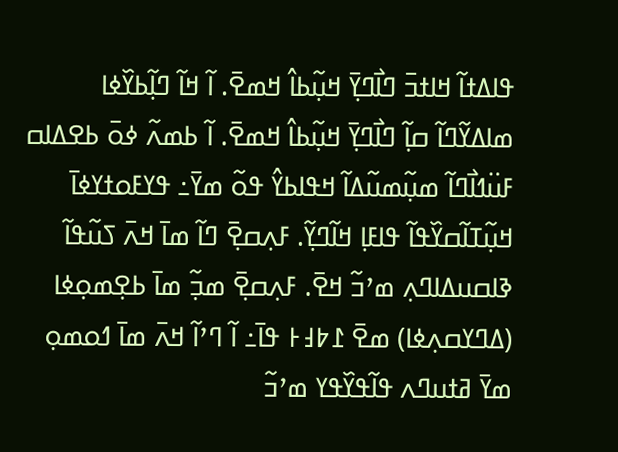ߟߊߡߙߊ߬ ߞߊߙߏ߫ ߣߊ߯ߣߌ߲߫ ߞߎ߲߬ߕߊ߮ ߞߘߐ߫. ߊ߬ ߞߊ߬ ߣߊ߲߬ߕߌ߰ߦߊ ߘߊߡߌ߬ߣߊ߬ ߛߊ߲߬ ߣߊ߯ߣߌ߲߫ ߞߎ߲߬ߕߊ߮ ߞߘߐ߫. ߊ߬ ߕߘߍ߬ ߦߋ߫ ߕߐߡߊߛ ߓߎ߳ߗߊ߯ߣߊ߬ ߘߎ߲߬ߘߎ߬ߡߊ߬ ߞߟߊߕߌ߮ ߟߋ߬ ߘߌ߫߸ ߟߌߓߋߙߌߦߊ߫ ߞߎ߲߬ߠߊ߬ߛߌ߰ߟߊ߬ ߟߊߓߊ߲ ߞߊ߬ߣߌ߲߬. ߓߍ߲ߛߐ߲߫ ߣߊ߬ ߘߊ߫ ߞߍ߫ ߖߎ߬ߟߊ߬ ߢߊߛߎߡߊߣߍ߲ ߘߴߏ߬ ߞߐ߫. ߓߍ߲ߛߐ߲߫ ߘߏ߲߬ ߘߊ߫ ߕߐ߲ߘߋ߲ߦߊ (ߡߣߌߛߍ߲ߦߊ) ߘߐ߫ ߁߈߃߅ ߟߊ߫߸ ߊ߬ ߣߴߊ߬ ߞߍ߫ ߘߊ߫ ߗߋߘߋ߲ ߘߌ߫ ߥߙߎߣߍ ߟߊ߬ߟߌ߰ߟߌ ߘߴߏ߬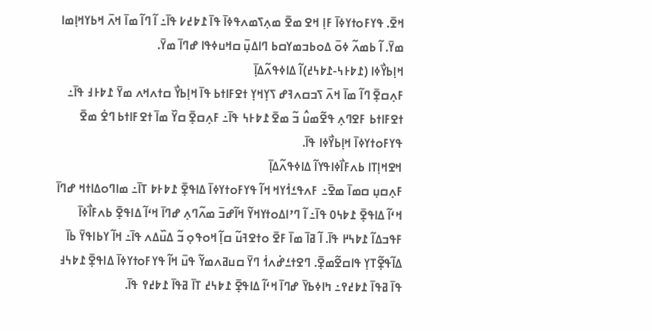ߞߐ߫. ߟߌߓߋߙߌߦߊ߫ ߓߊ߲ ߞߐ ߘߐ߫ ߘߍ߲ߖߘߍߟߦߊ߫ ߟߊ߫ ߁߈߄߇ ߟߊ߫߸ ߊ߬ ߣߊ߬ ߘߊ߫ ߞߍ߫ ߞߕߌߞߊ߲ߘߊ ߘߌ߫. ߊ߬ ߕߘߍ߬ ߦߋ߫ ߡߋߕߏߘߌߛߕ ߣߊߡߎ߲߫ ߛߞߎߦߟߊ ߝߣߊ߫ ߘߌ߫.
ߞߊ߲ߕߌ߯ߦߊ (߁߈߅߆-߁߈߆߄)ߊ߬ ߡߊߦߟߍ߬ߡߊ߲߫
ߓߍ߲ߛߐ߲߫ ߣߊ߬ ߘߊ߫ ߞߍ߫ ߖߏߛߍߔߝ ߖߌ߲ߞߌ߲ ߙߐߓߊߙߕ ߟߊ߫ ߞߊ߲ߕߌ߯ ߛߙߍߞߍ ߘߌ߫ ߁߈߅߃ ߟߊ߫߸ ߙߐߓߊߙߕ ߓߐߣߍ߲ ߟߐ߬ߘߎ߮ ߏ߬ ߘߐ߫ ߁߈߅߆ ߟߊ߫߸ ߓߍ߲ߛߐ߲߫ ߛߌ߰ ߘߊ߫ ߙߐߓߊߙߕ ߣߐ߭ ߘߐ߫ ߟߌߓߋߙߌߦߊ߫ ߞߊ߲ߕߌ߯ߦߊ ߟߊ߫.
ߞߐߞߊ߲ߠߊ ߕߍߓߊ߯ߦߊߟߌߊ߬ ߡߊߦߟߍ߬ߡߊ߲߫
ߓߍ߲ߛߎ߲ ߛߘߊ߫ ߘߐ߫߸ ߓߍߟߑߗ߭ߌߞ ߞߊ߬ ߟߌߓߋߙߌߦߊ߫ ߡߊߟߐ߲߫ ߁߈߅߈ ߠߊ߫߸ ߘߊߣߋߡߊߙߞ ߝߣߊ߫ ߞߵߊ߬ ߡߊߟߐ߲߫ ߁߈߆߀ ߟߊ߫߸ ߊ߬ ߣߴߊߡߋߙߌߞߌ߬ ߞߊ߬ߝߏ߫ ߘߍ߬ߣߍ߲ ߝߣߊ߫ ߞߵߊ߬ ߡߊߟߐ߲߫ ߕߍߓߊ߯ߦߊ߫ ߓߟߏߡߊ߬ ߁߈߆߂ ߟߊ߫. ߊ߬ ߥߊ߫ ߘߊ߫ ߓߐ߫ ߋߙߐߔߎ߬ ߛߊ߲߬ ߞߋߟߋ߲ ߏ߬ ߡߎ߰ߡߍ ߟߊ߫߸ ߞߊ߬ ߌߕߊߟߌ߫ ߕߊ߫ ߡߊ߬ߟߐ߲߬ߠߌ߲ ߟߊߛߐ߬ߘߐ߲߫. ߣߐߙߑߝ߭ߍߗ߭ ߣߌ߫ ߛߎߥߍߘߌ߬ ߟߎ߫ ߞߊ߬ ߟߌߓߋߙߌߦߊ߫ ߡߊߟߐ߲߫ ߁߈߆߃ ߟߊ߫ ߥߟߊ߫ ߁߈߄߉߸ ߤߊߦߕߌ߫ ߝߣߊ߫ ߞߵߊ߬ ߡߊߟߐ߲߫ ߁߈߆߄ ߠߊ߫ ߥߟߊ߫ ߁߈߄߉ ߟߊ߫.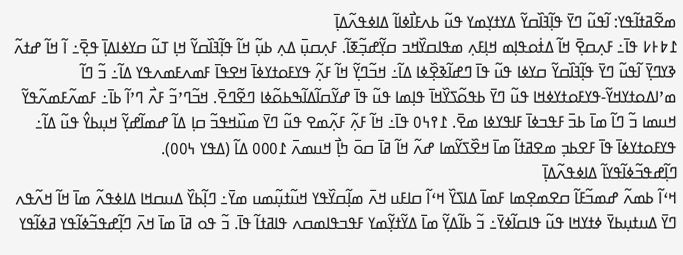ߘߐ߬ߥߙߊ߬ߟߌ: ߊ߬ߟߎ߬ ߣߌ߫ ߟߊ߲߬ߔߊ߰ߛߌ߬ ߡߌߙߌ߲ߘߌ ߟߎ߬ ߕߍߓߊ߯ߦߊߊ߬ ߡߊߦߟߍ߬ߡߊ߲߫
߁߈߅߇ ߟߊ߫߸ ߓߍ߲ߛߐ߲߫ ߞߊ߬ ߡߙ߭ߋߟߊ߲ߘ ߞߊ߲ߓߍ߲ ߘߟߊߛߌ߰ߞߏ ߛߌ߲߬ߝߏ߲߬ߧߊ߬. ߓߍ߲ߛߎ߲߫ ߡߍ߲ ߕߎ߲߬ ߞߊ߬ ߟߊ߲߬ߔߊ߰ߛߌ߬ ߞߊ߲ ߠߎ߬ ߛߌߦߊߡߊ߲߫ ߟߐ߲߫߸ ߊ߬ ߞߊ߬ ߝߙߍ߬ ߢߌߣߌ߲߫ ߊ߬ߟߎ߬ ߣߌ߫ ߟߊ߲߬ߔߊ߰ߛߌ߬ ߛߌߦߊ ߟߎ߬ ߟߊ߫ ߣߝߊ߬ߢߐ߲߰ߦߊ ߡߊ߬߸ ߞߏ߬ߣߌ߲߬ ߞߊ߬ ߓߍ߲߬ ߟߌߓߋߙߌߦߊ߫ ߞߐߟߊ߫ ߓߘߍߓߘߍߟߌ ߡߊ߬߸ ߏ߬ ߣߊ߬ ߘߴߊߡߋߙߌߞߌ߬-ߟߌߓߋߙߌߦߞߊ ߟߎ߬ ߣߌ߫ ߕߟߋ߬ߖߌ߰ߞߊ߫ ߟߊ߲ߘߊ ߟߎ߬ ߟߊ߫ ߝߌ߬ߛߊ߬ߡߊ߬ߒߕߋ߬ߦߊ ߣߐ߬ߣߐ߫. ߞߏ߬ߣߴߏ߬ ߓߍ߯ ߣߴߊ߬ ߕߊ߫߸ ߓߘߍ߬ߓߘߍ߬ߟߌ߬ ߞߎߘߊ ߏ߬ ߣߊ߬ ߘߊ߫ ߕߏ߫ ߓߟߏߦߊ߫ ߓߊߟߌߦߊ ߘߐ߫. ߁߉߆߀ ߟߊ߫߸ ߞߊ߬ ߓߍ߲߬ ߓߍ߲߬ߘߐ ߟߎ߬ ߣߌ߫ ߘߎ߰ߞߟߏ߬ ߛߊ߲ ߡߊ߬ ߝߘߊ߬ߝߌ߲߬ ߞߎ߲ߕߌ߮ ߟߎ߬ ߡߊ߬߸ ߟߌߓߋߙߌߦߊ߫ ߟߊ߫ ߓߐߕߏ߲ ߘߐߥߙߊ߬ ߘߊ߫ ߞߐ߰ߖߌ߬ߘߊ ߝߍ߬ ߞߊ߬ ߥߊ߫ ߛߋ߫ ߤߊ߲߯ ߞߎߘߍ߫ ߁߀߀߀ ߡߊ߬ (ߡߟߌ ߆߀߀).
ߣߊ߲߬ߝߟߏ߬ߦߊ߬ߟߌߊ߬ ߡߊߦߟߍ߬ߡߊ߲߫
ߞߵߊ߬ ߕߘߍ߬ ߝߘߏ߬ߓߊ߬ ߛߐߘߐ߲ߘߊ ߓߘߊ߫ ߡߊߖߌ߰ ߞߵߊ߬ ߛߊߓߎ ߞߍ߫ ߘߊ߲߬ߛߌ߰ߟߌ ߞߎ߬ߙߎ߲߬ߘߎ ߘߌ߫߸ ߣߊ߲߬ߕߌ߰ ߡߎߛߞߊ ߡߊߦߟߍ߬ ߘߊ߫ ߞߊ߬ ߞߍ߬ߟߍ ߣߌ߫ ߡߎߙߎ߲ߕߌ߫ ߦߙߌߞߊ ߟߎ߬ ߟߊߛߊ߬ߦߌ߫߸ ߏ߬ ߕߊ߬ߡߌ߲߬ ߘߊ߫ ߡߌ߬ߙߌ߲߬ߘߌ ߓߟߏߟߊߘߛߍ ߟߊߥߙߊ߬ ߟߊ߫. ߏ߬ ߟߋ ߥߊ߫ ߘߊ߫ ߞߍ߫ ߣߊ߲߬ߝߟߏ߬ߦߊ߬ߟߌ ߥߦߊ߬ߟߌ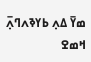ߘߌ߫ ߡߍ߲ ߕߌߢߍߣߍ߲߫ ߞߘߐ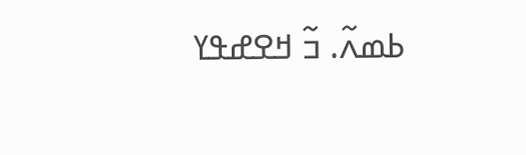ߕߘߍ߬. ߏ߬ ߞߐߝߟߌ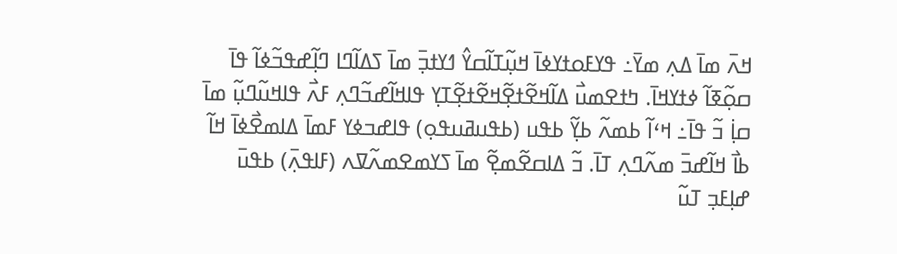ߞߍ߫ ߘߊ߫ ߡߍ߲ ߘߌ߫߸ ߟߌߓߋߙߌߦߊ߫ ߞߎ߲߬ߠߊ߬ߛߌ߮ ߗߌߙߏ߲߫ ߘߊ߫ ߖߡߊ߬ߣߊ ߣߊ߲߬ߝߟߏ߬ߦߊ߬ ߟߊ߫ ߛߋ߲߬ߧߊ߬ ߦߙߌߞߊ߫. ߤߙߐߘߎ߯ ߡߊ߬ߞߐ߬ߙߐ߲߬ߞߐ߬ߙߐ߲߬ߠߌ߲ ߟߊߞߊ߬ߝߏ߬ߣߍ߲ ߓߍ߯ ߟߊߞߎ߬ߣߎ߲߬ ߘߊ߫ ߛߊ߲߭ ߏ߬ ߟߊ߫߸ ߞߵߊ߬ ߕߘߍ߬ ߕߌ߲߬ ߕߟߎ (ߕߟߎߥߎߟߋ߲) ߟߊߝߏߦߌ ߓߘߊ߫ ߡߊߘߐ߯ߦߊ߫ ߞߊ߬ ߕߊ߯ ߞߊ߬ߝߏ߫ ߘߍ߬ߣߍ߲ ߠߊ߫. ߏ߬ ߡߊߛߐ߬ߘߐ߲߬ ߘߊ߫ ߖߌߘߐߘߍ߬ߜߍ (ߓߊߟߍ߲߫) ߕߟߎ߫ ߝߊ߲ߓߏ߲ ߠߎ߬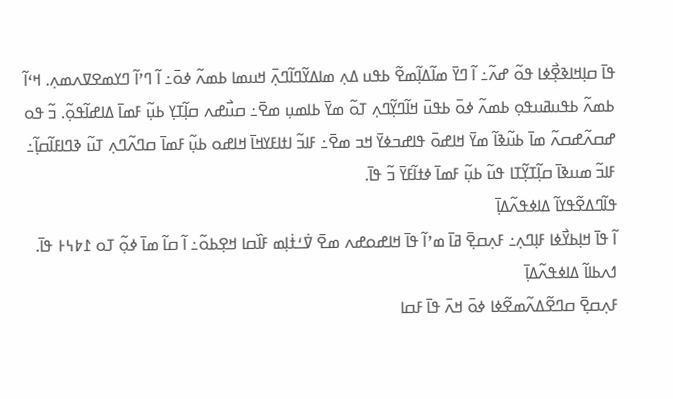ߟߊ߫ ߛߊ߲ߞߊߢߐ߲߯ߦߊ ߟߋ߬ ߝߍ߬߸ ߊ߬ ߣߌ߫ ߘߊ߬ߡߊ߲߬ߘߐ߬ ߕߟߎ ߡߍ߲ ߘߊߡߌ߬ߣߊ߬ߣߍ߲߫ ߞߎߘߊ ߕߘߍ߬ ߦߋ߫߸ ߊ߬ ߣߴߊ߬ ߣߌߘߐߜߍߘߍ߲. ߞߵߊ߬ ߕߘߍ߬ ߕߟߎߥߎߟߋ߲ ߕߘߍ߬ ߦߋ߫ ߕߟߎ߫ ߞߊ߬ߣߌ߲߬ߣߍ߲ ߠߋ߬ ߘߌ߫ ߕߊߘߎ߲ ߘߐ߫߸ ߛߎ߯ߝߍ ߛߊ߲߬ߠߌ߲ ߕߎ߲߬ ߓߘߊ߫ ߡߊߝߊ߬ߟߋ߲߬. ߏ߬ ߟߋ ߝߛߍ߬ߝߛߍ߬ ߘߊ߫ ߕߎ߬ߢߊ߬ ߘߌ߫ ߞߊߝߋ߫ ߟߊߝߏߦߌ߫ ߞߏ ߘߐ߫߸ ߓߊߏ߬ ߊߙߊߓߌߞߊ߫ ߞߊߝߋ ߕߎ߲߬ ߓߘߊ߫ ߛߣߍ߬ߣߍ߲ ߠߎ߬ ߢߣߊߓߊ߬ߛߊ߲߬߸ ߓߊߏ߬ ߘߎߢߊ߫ ߛߊ߲߬ߠߌ߲߬ߠߊ ߟߎ߬ ߕߎ߲߬ ߓߘߊ߫ ߦߙߊ߬ߓߌ߫ ߏ߬ ߟߊ߫.
ߟߊ߬ߣߡߐ߬ߟߌߊ߬ ߡߊߦߟߍ߬ߡߊ߲߫
ߊ߬ ߟߊ߫ ߞߊ߲ߕߌ߯ߦߊ ߓߊ߲ߣߍ߲߸ ߓߍ߲ߛߐ߲߫ ߥߊ߫ ߘߴߊ߬ ߟߊ߫ ߞߊߝߋߝߍ ߘߐ߫ ߜ߭ߑߙ߭ߊ߲ߘ ߓߊ߰ߛߊ ߞߐ߲ߕߋ߬߸ ߊ߬ ߛߊ߬ ߘߊ߫ ߦߋ߲߬ ߠߋ ߁߈߆߅ ߟߊ߫.
ߗߍߕߊߊ߬ ߡߊߦߟߍ߬ߡߊ߲߫
ߓߍ߲ߛߐ߲߫ ߛߣߐ߬ߡߍ߬ߘߐ߬ߦߊ ߦߋ߫ ߞߍ߫ ߟߊ߫ ߓߛߊ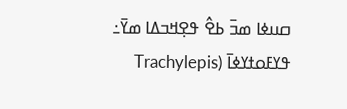ߛߎߦߊ ߘߏ߫ ߕߐ߮ ߟߐ߲ߞߏߡߊ ߘߌ߫߸ ߟߌߓߋߙߌߦߊ߫ (Trachylepis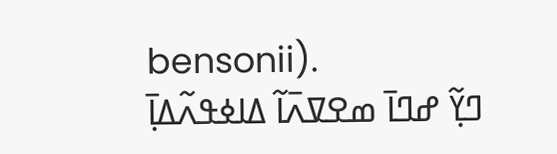bensonii).
ߣߌ߲߬ ߝߣߊ߫ ߘߐߜߍ߫ߊ߬ ߡߊߦߟߍ߬ߡߊ߲߫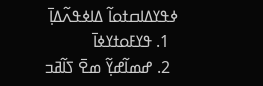ߦߟߌߡߊߛߙߋߊ߬ ߡߊߦߟߍ߬ߡߊ߲߫
  1. ߟߌߓߋߙߌߦߊ߫
  2. ߝߘߊ߬ߝߌ߲߬ ߘߐ߫ ߖߊ߬ߥߏ